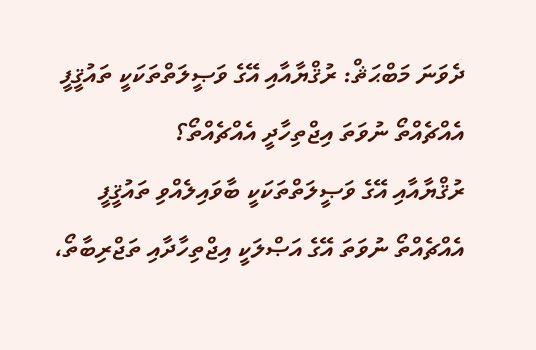ދެވަނަ މަބްޙަޘް: ރުޤްޔާއާއި އޭގެ ވަޞީލަތްތަކަކީ ތައުޤީފީ އެއްޗެއްތޯ ނުވަތަ އިޖްތިހާދީ އެއްޗެއްތޯ؟
ރުޤްޔާއާއި އޭގެ ވަޞީލަތްތަކަކީ ބާވައިލެއްވި ތައުޤީފީ އެއްޗެއްތޯ ނުވަތަ އޭގެ އަޞްލަކީ އިޖްތިހާދާއި ތަޖްރިބާތޯ،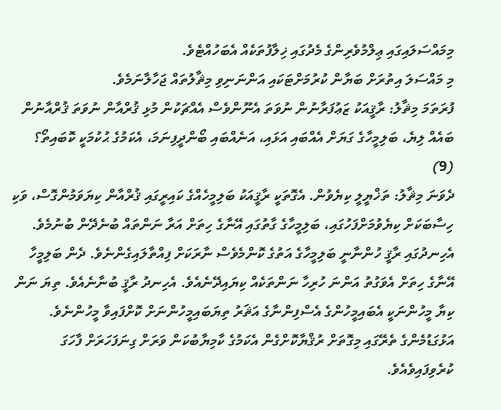މިމައްސަލައިގައި ޢިލްމުވެރިންގެ މެދުގައި ޚިލާފުތަކެއް އެބަހުއްޓެވެ.
މި މައްސަލަ އިތުރަށް ބަޔާން ކުރުމަށްޓަކައި އަންނަނިވި މިޘާލުތައް ޖަހާލާނަމެވެ.
ފުރަތަމަ މިޘާލު: ރާޤީއަކު ޒަޢުފަރާނުން ނުވަތަ އެނޫންވެސް އެއްޗަކުން މުޅި ޤުރްއާން ނުވަތަ ޤުރްއާނުން ބައެއް ލިޔެ، ބަލިމީހާގެ ގަޔަށް އެއްބައި އަޅައި، އަނެއްބައި ބޯންދީފިނަމަ، އެކަމުގެ ޙުކުމަކީ ކޮބައިތޯ؟ (9)
ދެވަނަ މިޘާލު: ތަޚްޔީލީ ކިޔެވުން. އެގޮތަކީ ރާޤީއަކު ބަލިމީހެއްގެ ކައިރީގައި ޤުރްއާން ކިޔަވަމުންގޮސް، ވަކި ހިސާބަކަށް ކިޔެވުމަށްފަހުގައި، ބަލިމީހާގެ ގާތުގައި އޭނާގެ ހިތަށް އަރާ ނަންތައް ބުނެދޭން ބުނުމެވެ. އެހިނދުގައި ރާޤީ ހުންނާނީ ބަލިމީހާގެ އަތުގެ ކޮންމެވެސް ނާރަކަށް ފިއްތާލައިގެންނެވެ. ދެން ބަލިމީހާ އޭނާގެ ހިތަށް އެވަގުތު އަންނަ ހުރިހާ ނަންތަކެއް ކިޔައިދޭނެއެވެ. އެހިނދު ރާޤީ ބުނާނެއެވެ. ތިޔަ ނަން ކިޔާ މީހުންނަކީ އެބައިމީހުންގެ އެސްފިންނާގެ އަޘަރު ތިޔަބައިމީހުންނަށް ކޮށްފައިވާ މީހުންނެވެ. އަޅުގަޑުމެންގެ ތެރޭގައި މިގޮތަށް ރުޤްޔާކޮށްގެން އެކަމުގެ ކާމިޔާބުކަން ވަރަށް ގިނަފަހަރަށް ފާހަގަ ކުރެވިފައިވެއެވެ.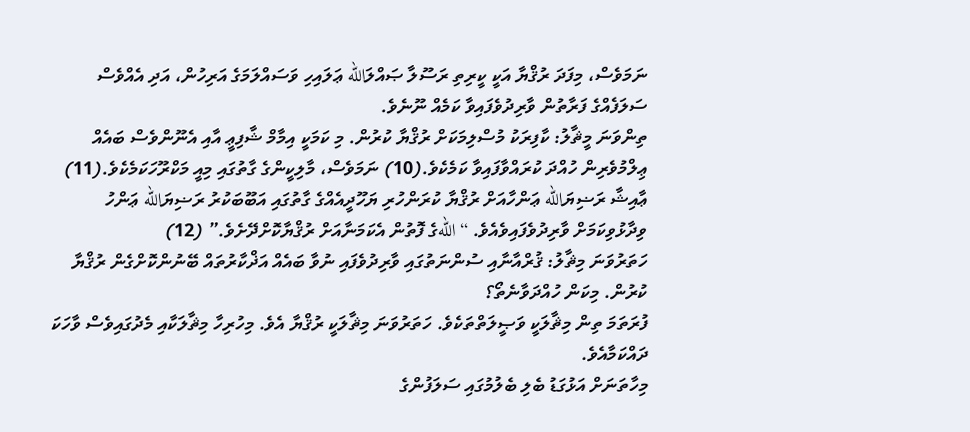ނަމަވެސް، މިފަދަ ރުޤްޔާ އަކީ ކީރިތި ރަސޫލާ ޞައްލަالله ޢަލައިހި ވަސައްލަމަގެ އަރިހުން، އަދި އެއްވެސް ސަލަފެއްގެ ފަރާތުން ވާރިދުވެފައިވާ ކަމެއް ނޫނެވެ.
ތިންވަނަ މީޘާލު: ކާފިރަކު މުސްލިމަކަށް ރުޤްޔާ ކުރުން. މި ކަމަކީ އިމާމް ޝާފިޢީ އާއި އެނޫންވެސް ބައެއް ޢިލްމުވެރިން ހުއްދަ ކުރައްވާފައިވާ ކަމެކެވެ.(10) ނަމަވެސް، މާލިކީންގެ ގާތުގައި މިއީ މަކްރޫހަކަމެކެވެ.(11) ޢާއިޝާ ރަޟިޔަالله ޢަންހާއަށް ރުޤްޔާ ކުރަންހުރި ޔަހޫދީއެއްގެ ގާތުގައި އަބޫބަކުރު ރަޟިޔަالله ޢަންހު ވިދާޅުވިކަމަށް ވާރިދުވެފައިވެއެވެ. “اللهގެ ފޮތުން އެކަމަނާއަށް ރުޤްޔާކޮށްދޭށެވެ.” (12)
ހަތަރުވަނަ މިޘާލު: ޤުރްއާނާއި ސުންނަތުގައި ވާރިދުވެފައި ނުވާ ބައެއް އަޛްކާރުތައް ބޭނުންކޮށްގެން ރުޤްޔާ ކުރުން. މިކަން ހުއްދަވާނެތޯ؟
ފުރަތަމަ ތިން މިޘާލަކީ ވަޞީލަތްތަކެވެ. ހަތަރުވަނަ މިޘާލަކީ ރުޤްޔާ އެވެ. މިހުރިހާ މިޘާލަކާއި މެދުގައިވެސް ވާހަކަ ދައްކަމާއެވެ.
މިހާތަނަށް އަޅުގަޑު ބެލި ބެލުމުގައި ސަލަފުންގެ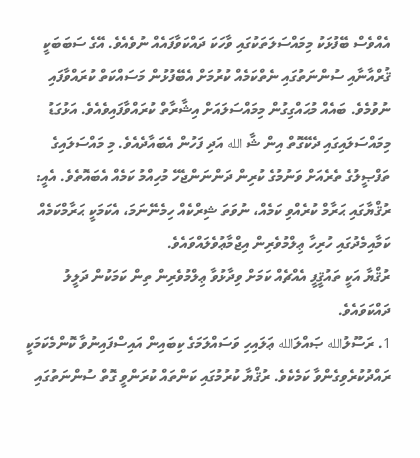އެއްވެސް ބޭފުޅަކު މިމައްސަލަތަކުގައި ވާހަކަ ދައްކަވާފައެއް ނުވެއެވެ. އޭގެ ސަބަބަކީ ޤުރްއާނާއި ސުންނަތުގައި ނެތްކަމެއް ކުރުމަށް އެބޭފުޅުން މަސައްކަތް ކުރައްވާފައި ނުވުމެވެ. ބައެއް މުޙައްގިގުން މިމައްސަލައަށް އިޝާރާތް ކުރައްވާފައިވެއެވެ. އަޅުގަޑު މިމައްސަލައިގައި ދެކޭގޮތް އިން ޝާ الله އަދި ފަހުން އެބައާދެއެވެ. މި މައްސަލައިގެ ތަފްޞީލުގެ ތެރެއަށް ވަނުމުގެ ކުރިން ދަންނަންޖެހޭ މުހިއްމު ކަމެއް އެބައޮތެވެ. އެއީ:
ރުޤްޔާގައި ޙަރާމް ކުރެއްވި ކަމެއް، ނުވަތަ ޝިރްކެއް ހިމެނޭނަމަ، އެކަމަކީ ޙަރާމްކަމެއް ކަމާއިމެދުގައި ހުރިހާ ޢިލްމުވެރިން އިޖްމާޢުވެލައްވައެވެ.
ރުޤްޔާ އަކީ ތައުޤީފީ އެއްޗެއް ކަމަށް ވިދާޅުވާ ޢިލްމުވެރިން ތިން ކަމަކުން ދަލީލު ދައްކަވައެވެ.
1. ރަސޫލުالله ޞައްލަالله ޢަލައިހި ވަސައްލަމަގެ ކިބައިން އައިސްފައިނުވާ ކޮންމެކަމަކީ ރައްދުކުރެވިގެންވާ ކަމެކެވެ. ރުޤްޔާ ކުރުމުގައި ކަންތައް ކުރަންވީ ގޮތް ސުންނަތުގައި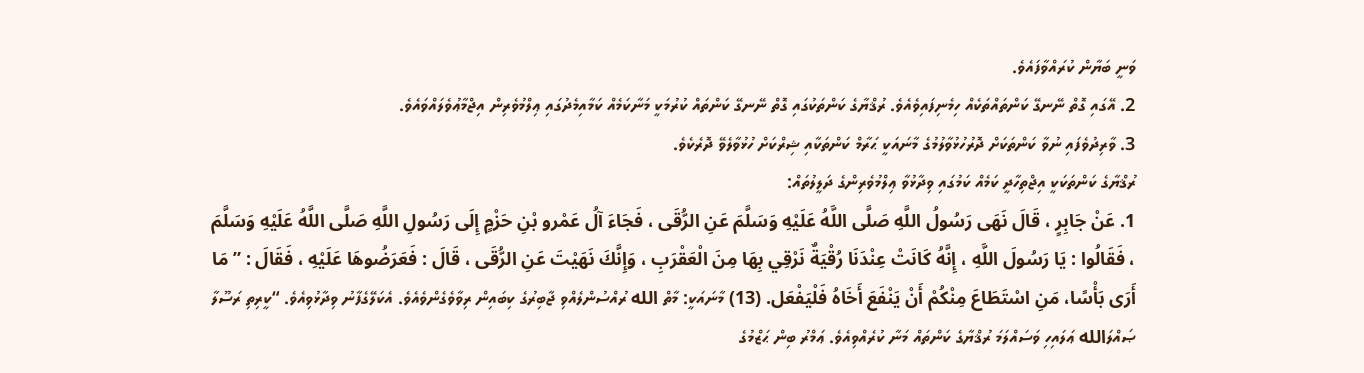ވަނީ ބަޔާން ކުރައްވާފައެވެ.
2. އޭގައި ގޮތް ނޭނގޭ ކަންތައްތަކެއް ހިމެނިފައިވެއެވެ. ރުޤްޔާގެ ކަންތަކުގައި ގޮތް ނޭނގޭ ކަންތައް ކުރުމަކީ މަނާކަމެއް ކަމާއިމެދުގައި ޢިލްމުވެރިން އިޖްމާޢުވެލައްވައެވެ.
3. ވާރިދުވެފައި ނުވާ ކަންތަކަށް ދޮރުހުޅުވާލުމުގެ މާނައަކީ ޙަރާމް ކަންތަކާއި ޝިރްކަށް ހުޅުވާލެވޭ ދޮރެކެވެ.
ރުޤްޔާގެ ކަންތަކަކީ އިޖްތިހާދީ ކަމެއް ކަމުގައި ވިދާޅުވާ ޢިލްމުވެރިންގެ ދަލީލުތައް:
1. عَنْ جَابِرٍ ، قَالَ نَهَى رَسُولُ اللَّهِ صَلَّى اللَّهُ عَلَيْهِ وَسَلَّمَ عَنِ الرُّقَى ، فَجَاءَ آلُ عَمْرو بْنِ حَزْمٍ إِلَى رَسُولِ اللَّهِ صَلَّى اللَّهُ عَلَيْهِ وَسَلَّمَ ، فَقَالُوا : يَا رَسُولَ اللَّهِ ، إِنَّهُ كَانَتْ عِنْدَنَا رُقْيَةٌ نَرْقِي بِهَا مِنَ الْعَقْرَبِ ، وَإِنَّكَ نَهَيْتَ عَنِ الرُّقَى ، قَالَ : فَعَرَضُوهَا عَلَيْهِ ، فَقَالَ : ” مَا أَرَى بَأْسًا، مَنِ اسْتَطَاعَ مِنْكُمْ أَنْ يَنْفَعَ أَخَاهُ فَلْيَفْعَل. (13) މާނައަކީ: މާތް الله ރުއްސުންލެއްވި ޖާބިރުގެ ކިބައިން ރިވާވެގެންވެއެވެ. އެކަލޭގެފާނު ވިދާޅުވިއެވެ. “ކީރިތި ރަސޫލާ ޞައްލަالله ޢަލައިހި ވަސައްލަމަ ރުޤްޔާގެ ކަންތައް މަނާ ކުރެއްވިއެވެ. ޢަމްރު ބިން ޙަޒްމުގެ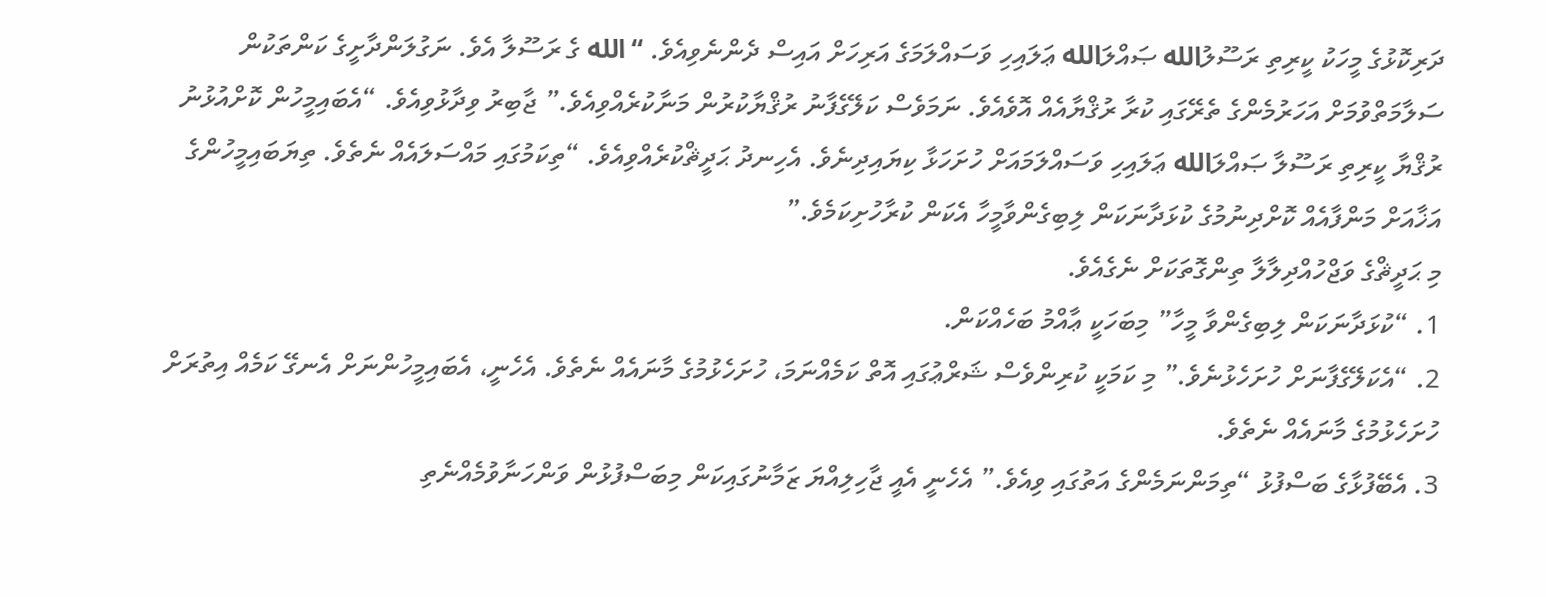ދަރިކޮޅުގެ މީހަކު ކީރިތި ރަސޫލުالله ޞައްލަالله ޢަލައިހި ވަސައްލަމަގެ އަރިހަށް އައިސް ދެންނެވިއެވެ. “الله ގެ ރަސޫލާ އެވެ. ނަގުލަންދާށީގެ ކަންތަކުން ސަލާމަތްވުމަށް އަހަރުމެންގެ ތެރޭގައި ކުރާ ރުޤްޔާއެއް އޮވެއެވެ. ނަމަވެސް ކަލޭގެފާނު ރުޤްޔާކުރުން މަނާކުރެއްވިއެވެ.” ޖާބިރު ވިދާޅުވިއެވެ. “އެބައިމީހުން ކޮށްއުޅުނު ރުޤްޔާ ކީރިތި ރަސޫލާ ޞައްލަالله ޢަލައިހި ވަސައްލަމައަށް ހުށަހަޅާ ކިޔައިދިނެވެ. އެހިނދު ޙަދީޘްކުރެއްވިއެވެ. “ތިކަމުގައި މައްސަލައެއް ނެތެވެ. ތިޔަބައިމީހުންގެ އަޚާއަށް މަންފާއެއް ކޮށްދިނުމުގެ ކުޅަދާނަކަން ލިބިގެންވާމީހާ އެކަން ކުރާހުށިކަމެވެ.”
މި ޙަދީޘްގެ ވަޖްހުއްދިލާލާ ތިންގޮތަކަށް ނެގެއެވެ.
1. “ކުޅަދާނަކަން ލިބިގެންވާ މީހާ” މިބަހަކީ ޢާއްމު ބަހެއްކަން.
2. “އެކަލޭގެފާނަށް ހުށަހެޅުނެވެ.” މި ކަމަކީ ކުރިންވެސް ޝަރްޢުގައި އޮތް ކަމެއްނަމަ، ހުށަހެޅުމުގެ މާނައެއް ނެތެވެ. އެހެނީ، އެބައިމީހުންނަށް އެނގޭ ކަމެއް އިތުރަށް ހުށަހެޅުމުގެ މާނައެއް ނެތެވެ.
3. އެބޭފުޅާގެ ބަސްފުޅު “ތިމަންނަމެންގެ އަތުގައި ވިއެވެ.” އެހެނީ އެއީ ޖާހިލިއްޔަ ޒަމާނުގައިކަން މިބަސްފުޅުން ވަންހަނާވުމެއްނެތި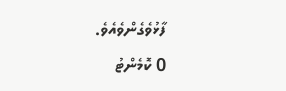ފާޅުވެގެންވެއެވެ.
0 ކޮމެންޓު